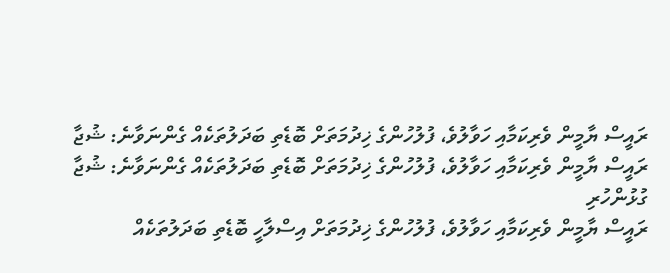ރައީސް ޔާމީން ވެރިކަމާއި ހަވާލުވެ، ފުލުހުންގެ ޚިދުމަތަށް ބޮޑެތި ބަދަލުތަކެއް ގެންނަވާނެ: ޝުޖާ
ރައީސް ޔާމީން ވެރިކަމާއި ހަވާލުވެ، ފުލުހުންގެ ޚިދުމަތަށް ބޮޑެތި ބަދަލުތަކެއް ގެންނަވާނެ: ޝުޖާ
ގުޅުންހުރި
ރައީސް ޔާމީން ވެރިކަމާއި ހަވާލުވެ، ފުލުހުންގެ ޚިދުމަތަށް އިސްލާހީ ބޮޑެތި ބަދަލުތަކެއް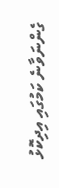ގެންނަވާނެ ކަމުގައި އިދިކޮޅު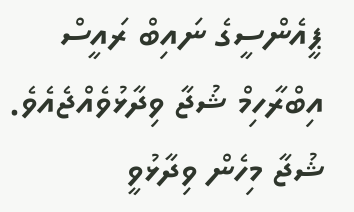ޕީއެންސީގެ ނައިބް ރައީސް އިބްރާހިމް ޝުޖާ ވިދާޅުވެއްޖެއެވެ.
ޝުޖާ މިހެން ވިދާޅުވީ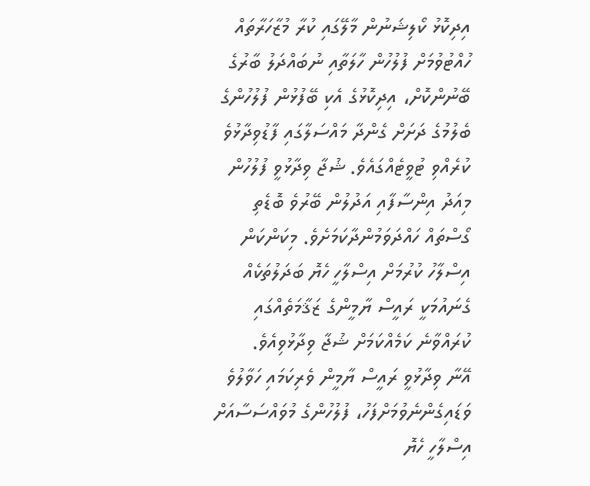އިދިކޮޅު ކޯލިޝަނުން މާލޭގައި ކުރާ މުޒާހަރާތައް ހުއްޓުވުމަށް ފުލުހުން ހާލަތާއި ނުބައްދަލު ބާރުގެ ބޭނުންކޮށް، އިދިކޮޅުގެ އެކި ބޭފުޅުން ފުލުހުންގެ ބެލުމުގެ ދަށަށް ގެންދާ މައްސަލާގައި ފާޑުވިދާޅުވެ ކުރެއްވި ޓުވީޓެއްގައެވެ. ޝުޖާ ވިދާޅުވީ ފުލުހުން މިއަދު އިންސާފާއި އަދުލުން ބޭރުވެ ބޮޑެތި ގޯސްތައް ހައްދަވަމުންދާކަމަށެވެ. މިކަންކަން އިސްލާހު ކުރުމަށް އިސްލާހީ ހެޔޮ ބަދަލުތަކެއް ގެނައުމަކީ ރައީސް ޔާމީންގެ ޒަޤާމަތެއްގައި ކުރައްވާނެ ކަމެއްކަމަށް ޝުޖާ ވިދާޅުވިއެވެ.
އޭނާ ވިދާޅުވީ ރައީސް ޔާމީން ވެރިކަމައި ހަވާލުވެ ވަޑައިގެންނެވުމަށްފަހު، ފުލުހުންގެ މުވައްސަސާއަށް އިސްލާހީ ހެޔޮ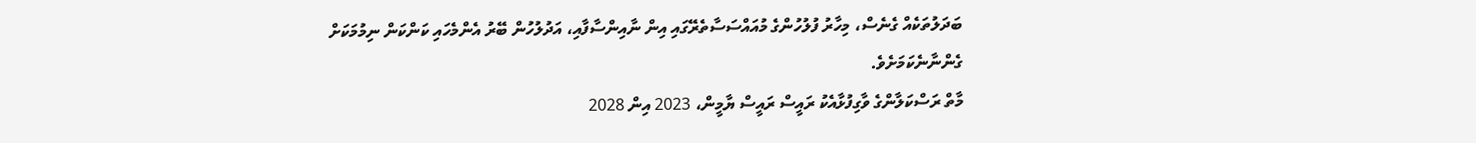ބަދަލުތަކެއް ގެނެސް، މިހާރު ފުލުހުންގެ މުއައްސަސާތެރޭގައި އިން ނާއިންސާފާއި، އަދުލުހުން ބޭރު އެންމެހައި ކަންކަން ނިމުމަކަށް ގެންނާނެކަމަށެވެ.
މާތް ރަސްކަލާންގެ ވާގިފުޅާއެކު ރައީސް ރައީސް ޔާމީން، 2023 އިން 2028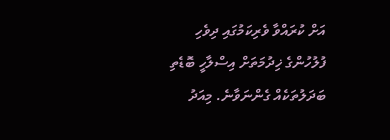އަށް ކުރައްވާ ވެރިކަމުގައި ދިވެހި ފުލުހުންގެ ޚިދުމަތަށް އިސްލާހީ ބޮޑެތި ބަދަލުތަކެއް ގެންނަވާނެ. މިއަދު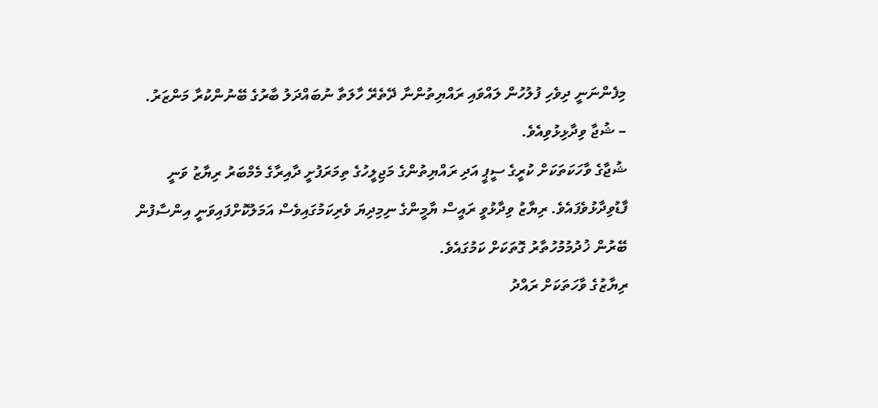މިފެންނަނީ ދިވެހި ފުލުހުން ލައްވައި ރައްޔިތުންނާ ދޭތެރޭ ހާލަތާ ނުބައްދަލު ބާރުގެ ބޭނުންކުރާ މަންޒަރު.
– ޝުޖާ ވިދާޅިޅުވިއެވެ.
ޝުޖާގެ ވާހަކަތަކަށް ކުރީގެ ސީޕީ އަދި ރައްޔިތުންގެ މަޖިލީހުގެ ތިމަރަފުށީ ދާއިރާގެ މެމްބަރު ރިޔާޒު ވަނީ ފާޑުވިދާޅުވެފައެވެ. ރިޔާޒު ވިދާޅުވީ ރައީސް ޔާމީންގެ ނިމިދިޔަ ވެރިކަމުގައިވެސް އަމަލުކޮށްފައިވަނީ އިންސާފުން ބޭރުން ޚުދުމުމުހުތާރު ގޮތަކަށް ކަމުގައެވެ.
ރިޔާޒުގެ ވާހަތަކަށް ރައްދު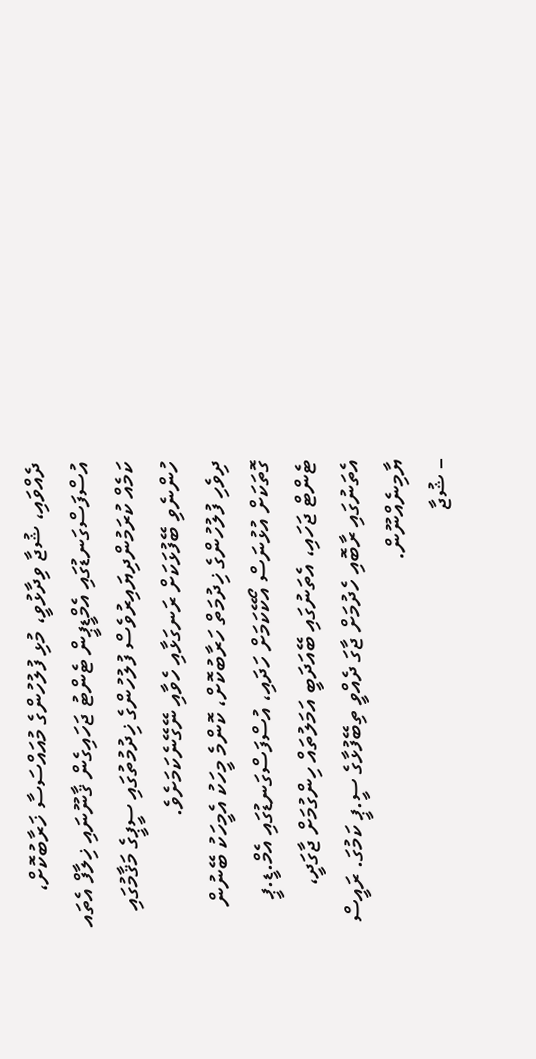ދެއްވައި، ޝުޖާ ވިދާޅުވީ، މުޅި ފުލުހުންގެ މުއައްސަސާ ޚަރާބުކޮށް، އުސްފަސްގަނޑުގައި އެމްޑީޕީން ޓެންޓު ޖަހައިގެން ޤާނޫނައި ޚިލާފް އެތައ ކަމެއް ކުރަމުންދިޔައިރުވެސް ފުލުހުންގެ ޚިދުމުތުގައި ސީޕީގެ މަޤާމުގައި ހުންނެވި ބޭފުޅަކަށް ރަނގަޅާއި ހެވާއި ނޭގޭނެކަމަށެވެ.
ދިވެހި ފުލުހުންގެ ޚިދުމަތް ހަރާބުކޮށް، ކޮންމެ މީހަކު އެމީހަކު ބޭނުން ގޮތަކަށް އުޅުނަސް އޯކޭކަމަށް ހަދައި، އުސްފަސްގަނޑުގައި އެމް.ޑީ.ޕީ ޓެންޓް ޖަހައި، އެތަނުގައި ބޭއަދަބީ އަމަލުތައް ހިންގުމަށް ޖާގަދީ، އެތަނުގައި ރާބޮއި ހެދުމަށް ޖާގަ ދެއްވީ ތިބޭފުޅާގެ ސީ.ޕީ ކަމުގަ. ރައީސް ޔާމިނެއްނޫން.
– ޝުޖާ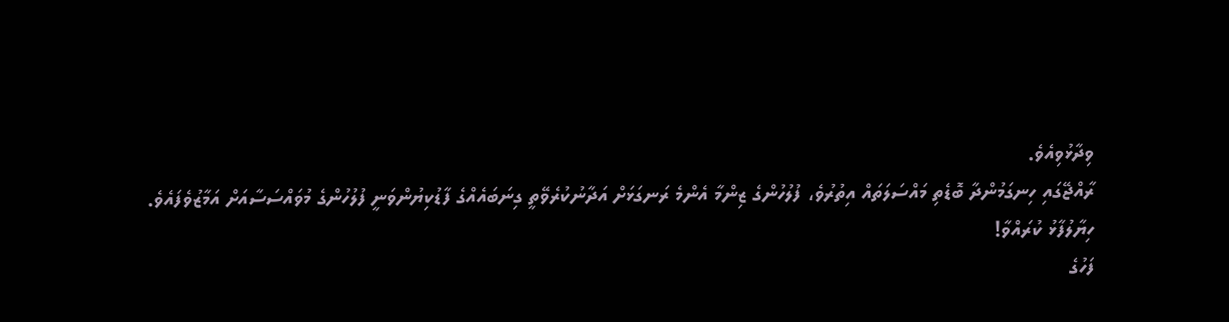ވިދާޅުވިއެވެ.
ރާއްޖޭގައި ހިނގަމުންދާ ބޮޑެތި މައްސަލަތައް އިތުރުވެ، ފުލުހުންގެ ޒިންމާ އެންމެ ރަނގަޅަށް އަދާނުކުރެވޭތީ ގިނަބައެއްގެ ފާޑުކިޔުންވަނީ ފުލުހުންގެ މުވައްސަސާއަށް އަމާޒުވެފައެވެ.
ހިޔާލުފާޅު ކުރައްވާ!
ފަހުގެ